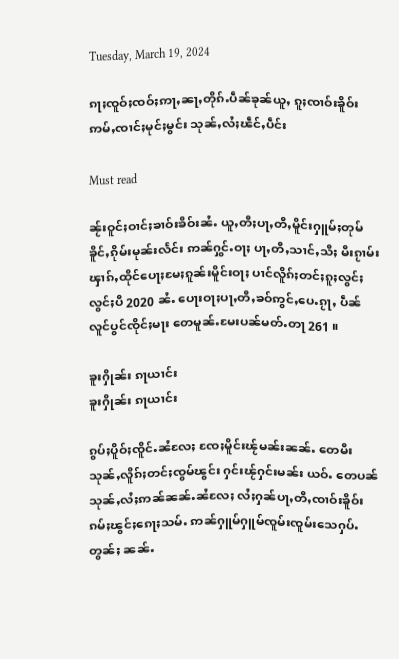Tuesday, March 19, 2024

ၵႃႈၸူဝ်ႈၸဝ်ႈဢႃႇၼႃႇတိုၵ်ႉပဵၼ်ၶုၼ်ယူႇ ၵူႈၸၢဝ်းၶိူဝ်း ဢမ်ႇၸၢင်ႈမုင်ႈမွင်း သုၼ်ႇလႆႈၽဵင်ႇပဵင်း

Must read

ၼႂ်းဝူင်ႈဝၢင်ႈၶၢဝ်းၶိဝ်းၼႆႉ ယူႇတီႈပႃႇတီႇမိူင်းႁူမ်ႈတုမ်ၶိူင်ႇၵိုမ်းမုၼ်းလႅင်း ဢၼ်ႁွင်ႉဝႃႈ ပႃႇတီႇသၢင်ႇသီႈ မီးၵႂၢမ်းၾၢၵ်ႇထိုင်ပေႃႈမႄႈၵူၼ်းမိူင်းဝႃႈ ပၢင်လိူၵ်ႈတင်ႈၵူႈလွင်ႈလွင်ႈပီ 2020 ၼႆႉ ပေႃးဝႃႈပႃႇတီႇၶဝ်ဢွင်ႇပေႉၵႂႃႇ ပဵၼ်လူင်ပွင်ၸိုင်ႈမႃး တေမူၼ်ႉမႄးပၼ်မတ်ႉတႃ 261 ။

ၶူးႁိုၼ်း ၵႃယၢင်း
ၶူးႁိုၼ်း ၵႃယၢင်း

ၵွပ်ႈပိူဝ်ႈၸိူင်ႉၼႆလႄႈ ၸႄႈမိူင်းၽႂ်မၼ်းၼၼ်ႉ တေမီးသုၼ်ႇလိူၵ်ႈတင်ႈၸွမ်ၽွင်း ႁင်းၽႂ်ႁင်းမၼ်း ယဝ်ႉ တေပၼ်သုၼ်ႇလႆႈဢၼ်ၼၼ်ႉၼႆလႄႈ လႆႈႁၼ်ပႃႇတီႇၸၢဝ်းၶိူဝ်းၵမ်ႈၽွင်ႈၵေႃႈသမ်ႉ ဢၼ်ႁူမ်ႁူမ်ၸူမ်းၸူမ်းသေႁပ်ႉတွၼ်ႈ ၼၼ်ႉ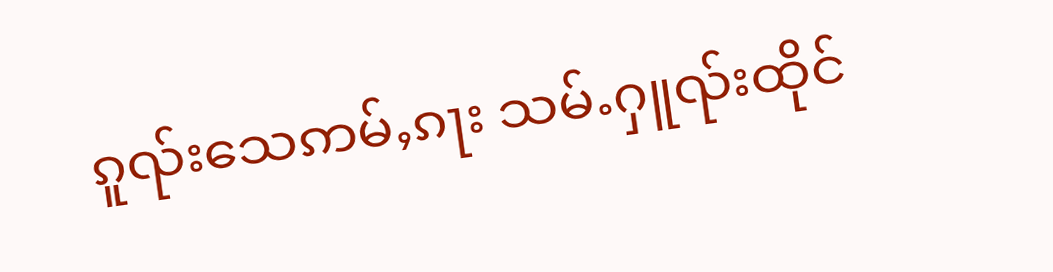ၵူၺ်းသေဢမ်ႇၵႃး သမ်ႉႁူၺ်းထိုင်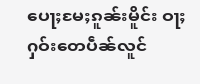ပေႃႈမႄႈၵူၼ်းမိူင်း ဝႃႈ ႁဝ်းတေပဵၼ်လူင်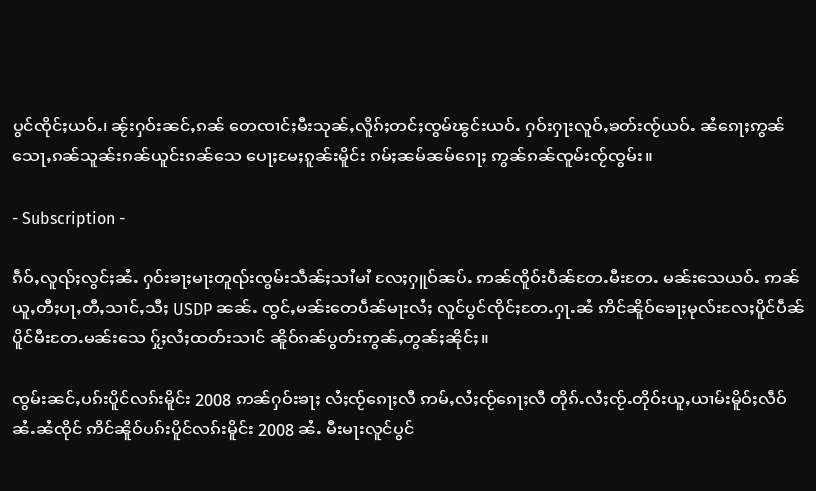ပွင်ၸိုင်ႈယဝ်ႉ၊ ၼႂ်းႁဝ်းၼင်ႇၵၼ် တေၸၢင်ႈမီးသုၼ်ႇလိူၵ်ႈတင်ႈၸွမ်ၽွင်းယဝ်ႉ ႁဝ်းႁႃးလူဝ်ႇၶတ်းၸႂ်ယဝ်ႉ ၼႆၵေႃႈဢွၼ်သေႃႇၵၼ်သူၼ်းၵၼ်ယူင်းၵၼ်သေ ပေႃႈမႄႈၵူၼ်းမိူင်း ၵမ်ႈၼမ်ၼမ်ၵေႃႈ ဢွၼ်ၵၼ်ၸူမ်းၸႂ်ၸွမ်း။

- Subscription -

ၵဵဝ်ႇလူၺ်ႈလွင်ႈၼႆႉ ႁဝ်းၶႃႈမႃးတူၺ်းၸွမ်းသဵၼ်ႈသၢႆမၢႆ လႄႈႁူဝ်ၼပ်ႉ ဢၼ်ၸိူဝ်းပဵၼ်တႄႉမီးတႄႉ မၼ်းသေယဝ်ႉ ဢၼ်ယူႇတီႈပႃႇတီႇသၢင်ႇသီႈ USDP ၼၼ်ႉ ၸွင်ႇမၼ်းတေပဵၼ်မႃးလႆႈ လူင်ပွင်ၸိုင်ႈတႄႉႁႃႉၼႆ ဢိင်ၼိူဝ်ၶေႃႈမုလ်းလႄႈပိူင်ပဵၼ်ပိူင်မီးတႄႉမၼ်းသေ ႁႂ်ႈလႆႈထတ်းသၢင် ၼိူဝ်ၵၼ်ပွတ်းဢွၼ်ႇတွၼ်ႈၼိုင်ႈ။

ၸွမ်းၼင်ႇပၵ်းပိူင်လၵ်းမိူင်း 2008 ဢၼ်ႁဝ်းၶႃႈ လႆႈၸႂ်ၵေႃႈလီ ဢမ်ႇလႆႈၸႂ်ၵေႃႈလီ တိုၵ်ႉလႆႈၸႂ်ႉတိုဝ်းယူႇယၢမ်းမိူဝ်ႈလဵဝ်ၼႆႉၼႆၸိုင် ဢိင်ၼိူဝ်ပၵ်းပိူင်လၵ်းမိူင်း 2008 ၼႆႉ မီးမႃးလူင်ပွင်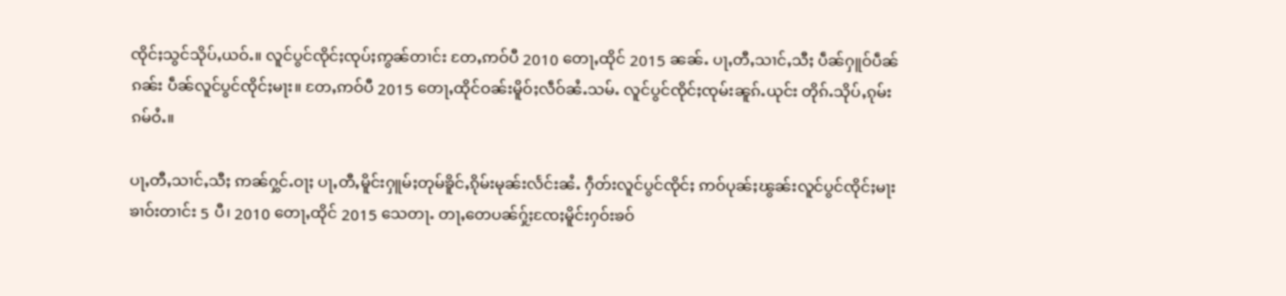ၸိုင်ႈသွင်သိုပ်ႇယဝ်ႉ။ လူင်ပွင်ၸိုင်ႈၸုပ်ႈဢွၼ်တၢင်း တႄႇဢဝ်ပီ 2010 တေႃႇထိုင် 2015 ၼၼ်ႉ ပႃႇတီႇသၢင်ႇသီႈ ပဵၼ်ႁူဝ်ပဵၼ်ၵၼ်း ပဵၼ်လူင်ပွင်ၸိုင်ႈမႃး။ တႄႇဢဝ်ပီ 2015 တေႃႇထိုင်ဝၼ်းမိူဝ်ႈလဵဝ်ၼႆႉသမ်ႉ လူင်ပွင်ၸိုင်ႈၸုမ်းၼူၵ်ႉယုင်း တိုၵ်ႉသိုပ်ႇၵုမ်းၵမ်ဝႆႉ။

ပႃႇတီႇသၢင်ႇသီႈ ဢၼ်ႁွင်ႉဝႃႈ ပႃႇတီႇမိူင်းႁူမ်ႈတုမ်ၶိူင်ႇၵိုမ်းမုၼ်းလႅင်းၼႆႉ ႁဵတ်းလူင်ပွင်ၸိုင်ႈ ဢဝ်ပုၼ်ႈၽွၼ်းလူင်ပွင်ၸိုင်ႈမႃးၶၢဝ်းတၢင်း 5 ပီ၊ 2010 တေႃႇထိုင် 2015 သေတႃႉ တႃႇတေပၼ်ႁႂ်ႈၸႄႈမိူင်းႁဝ်းၶဝ်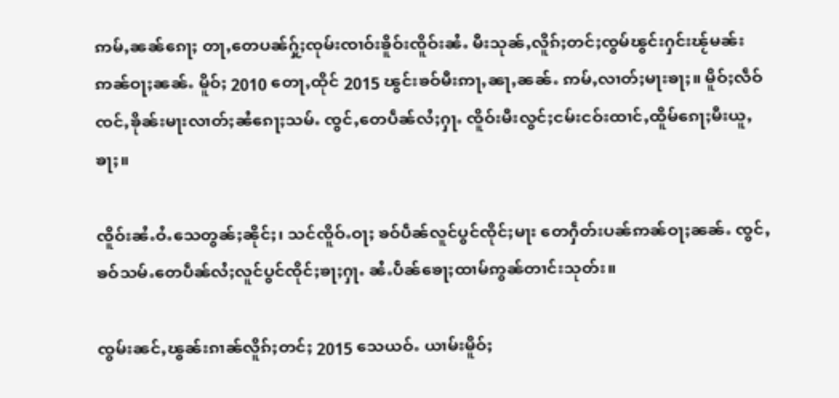ဢမ်ႇၼၼ်ၵေႃႈ တႃႇတေပၼ်ႁႂ်ႈၸုမ်းၸၢဝ်းၶိူဝ်းၸိူဝ်းၼႆႉ မီးသုၼ်ႇလိူၵ်ႈတင်ႈၸွမ်ၽွင်းႁင်းၽႂ်မၼ်း ဢၼ်ဝႃႈၼၼ်ႉ မိူဝ်ႈ 2010 တေႃႇထိုင် 2015 ၽွင်းၶဝ်မီးဢႃႇၼႃႇၼၼ်ႉ ဢမ်ႇလၢတ်ႈမႃးၶႃႈ။ မိူဝ်ႈလဵဝ် ၸင်ႇၶိုၼ်းမႃးလၢတ်ႈၼႆၵေႃႈသမ်ႉ ၸွင်ႇတေပဵၼ်လႆႈႁႃႉ ၸိူဝ်းမီးလွင်ႈငမ်းငဝ်းထၢင်ႇထိူမ်ၵေႃႈမီးယူႇၶႃႈ။

ၸိူဝ်းၼႆႉဝႆႉသေတွၼ်ႈၼိုင်ႈ၊ သင်ၸိူဝ်ႉဝႃႈ ၶဝ်ပဵၼ်လူင်ပွင်ၸိုင်ႈမႃး တေႁဵတ်းပၼ်ဢၼ်ဝႃႈၼၼ်ႉ ၸွင်ႇၶဝ်သမ်ႉတေပဵၼ်လႆႈလူင်ပွင်ၸိုင်ႈၶႃႈႁႃႉ ၼႆႉပဵၼ်ၶေႃႈထၢမ်ဢွၼ်တၢင်းသုတ်း။

ၸွမ်းၼင်ႇၽွၼ်းၵၢၼ်လိူၵ်ႈတင်ႈ 2015 သေယဝ်ႉ ယၢမ်းမိူဝ်ႈ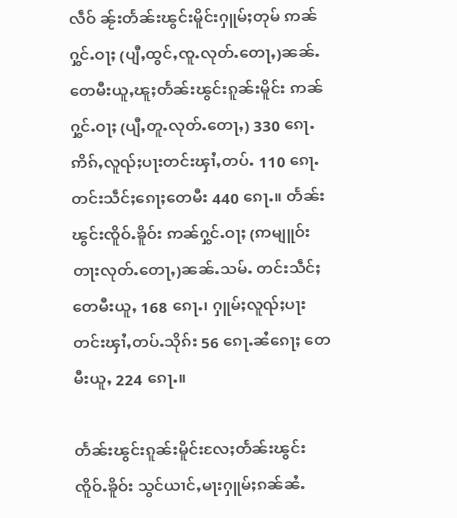လဵဝ် ၼႂ်းတႅၼ်းၽွင်းမိူင်းႁူမ်ႈတုမ် ဢၼ်ႁွင်ႉဝႃႈ (ပျီႇထွင်ႇၸူႉလုတ်ႉတေႃႇ)ၼၼ်ႉ တေမီးယူႇၽူႈတႅၼ်းၽွင်းၵူၼ်းမိူင်း ဢၼ်ႁွင်ႉဝႃႈ (ပျီႇတူႉလုတ်ႉတေႃႇ) 330 ၵေႃႉ ဢိၵ်ႇလူၺ်ႈပႃးတင်းၾၢႆႇတပ်ႉ 110 ၵေႃႉ တင်းသဵင်ႈၵေႃႈတေမီး 440 ၵေႃႉ။ တႅၼ်းၽွင်းၸိူဝ်ႉၶိူဝ်း ဢၼ်ႁွင်ႉဝႃႈ (ဢမျူဝ်းတႃးလုတ်ႉတေႃႇ)ၼၼ်ႉသမ်ႉ တင်းသဵင်ႈတေမီးယူႇ 168 ၵေႃႉ၊ ႁူမ်ႈလူၺ်ႈပႃးတင်းၾၢႆႇတပ်ႉသိုၵ်း 56 ၵေႃႉၼႆၵေႃႈ တေမီးယူႇ 224 ၵေႃႉ။

တႅၼ်းၽွင်းၵူၼ်းမိူင်းလႄႈတႅၼ်းၽွင်းၸိူဝ်ႉၶိူဝ်း သွင်ယၢင်ႇမႃးႁူမ်ႈၵၼ်ၼႆႉ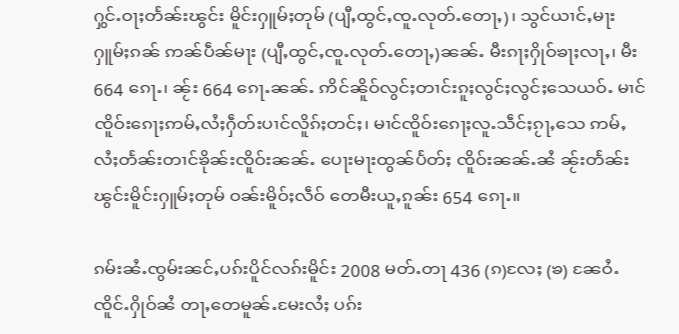ႁွင်ႉဝႃႈတႅၼ်းၽွင်း မိူင်းႁူမ်ႈတုမ် (ပျီႇထွင်ႇၸူႉလုတ်ႉတေႃႇ)၊ သွင်ယၢင်ႇမႃးႁူမ်ႈၵၼ် ဢၼ်ပဵၼ်မႃး (ပျီႇထွင်ႇၸူႉလုတ်ႉတေႃႇ)ၼၼ်ႉ မီးၵႃႈႁိုဝ်ၶႃႈလႃႇ၊ မီး 664 ၵေႃႉ၊ ၼႂ်း 664 ၵေႃႉၼၼ်ႉ ဢိင်ၼိူဝ်လွင်ႈတၢင်းၵူႈလွင်ႈလွင်ႈသေယဝ်ႉ မၢင်ၸိူဝ်းၵေႃႈဢမ်ႇလႆႈႁဵတ်းပၢင်လိူၵ်ႈတင်ႈ၊ မၢင်ၸိူဝ်းၵေႃႈလူႉသဵင်ႈၵႂႃႇသေ ဢမ်ႇလႆႈတႅၼ်းတၢင်ၶိုၼ်းၸိူဝ်းၼၼ်ႉ ပေႃးမႃးထွၼ်ပႅတ်ႈ ၸိူဝ်းၼၼ်ႉၼႆ ၼႂ်းတႅၼ်းၽွင်းမိူင်းႁူမ်ႈတုမ် ဝၼ်းမိူဝ်ႈလဵဝ် တေမီးယူႇၵူၼ်း 654 ၵေႃႉ။

ၵမ်းၼႆႉၸွမ်းၼင်ႇပၵ်းပိူင်လၵ်းမိူင်း 2008 မတ်ႉတႃ 436 (ၵ)လႄႈ (ၶ) ၼႄဝႆႉၸိူင်ႉႁိုဝ်ၼႆ တႃႇတေမူၼ်ႉမႄးလႆႈ ပၵ်း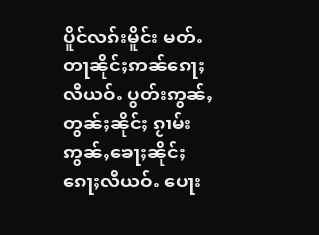ပိူင်လၵ်းမိူင်း မတ်ႉတႃၼိုင်ႈဢၼ်ၵေႃႈလီယဝ်ႉ ပွတ်းဢွၼ်ႇတွၼ်ႈၼိုင်ႈ ၵႂၢမ်းဢွၼ်ႇၶေႃႈၼိုင်ႈၵေႃႈလီယဝ်ႉ ပေႃး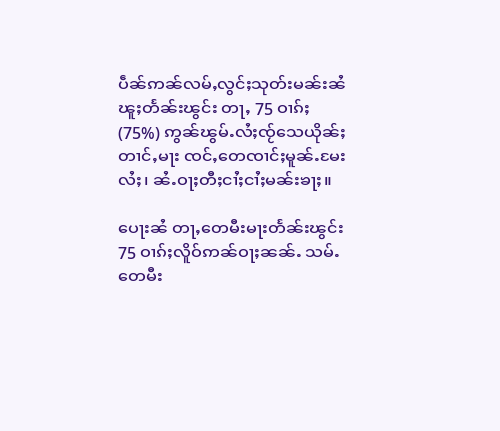ပဵၼ်ဢၼ်လမ်ႇလွင်ႈသုတ်းမၼ်းၼႆ ၽူႈတႅၼ်းၽွင်း တႃႇ 75 ဝၢၵ်ႈ (75%) ဢွၼ်ၽွမ်ႉလႆႈၸႂ်သေယိုၼ်ႈတၢင်ႇမႃး ၸင်ႇတေၸၢင်ႈမူၼ်ႉမႄးလႆႈ၊ ၼႆႉဝႃႈတီႈငၢႆႈငၢႆႈမၼ်းၶႃႈ။

ပေႃးၼႆ တႃႇတေမီးမႃးတႅၼ်းၽွင်း 75 ဝၢၵ်ႈလိူဝ်ဢၼ်ဝႃႈၼၼ်ႉ သမ်ႉတေမီး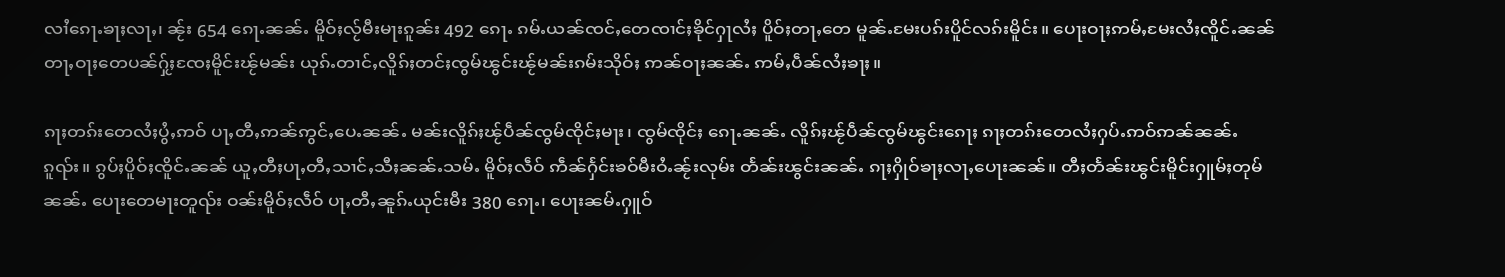လၢႆၵေႃႉၶႃႈလႃႇ၊ ၼႂ်း 654 ၵေႃႉၼၼ်ႉ မိူဝ်ႈလႂ်မီးမႃးၵူၼ်း 492 ၵေႃႉ ၵမ်ႉယၼ်ၸင်ႇတေၸၢင်ႈၶိုင်ႁႃလႆႈ ပိူဝ်ႈတႃႇတေ မူၼ်ႉမႄးပၵ်းပိူင်လၵ်းမိူင်း။ ပေႃးဝႃႈဢမ်ႇမႄးလႆႈၸိူင်ႉၼၼ် တႃႇဝႃႈတေပၼ်ႁႂ်ႈၸႄႈမိူင်းၽႂ်မၼ်း ယုၵ်ႉတၢင်ႇလိူၵ်ႈတင်ႈၸွမ်ၽွင်းၽႂ်မၼ်းၵမ်းသိုဝ်ႈ ဢၼ်ဝႃႈၼၼ်ႉ ဢမ်ႇပဵၼ်လႆႈၶႃႈ။

ၵႃႈတၵ်းတေလႆႈပွႆႇဢဝ် ပႃႇတီႇဢၼ်ဢွင်ႇပေႉၼၼ်ႉ မၼ်းလိူၵ်ႈၽႂ်ပဵၼ်ၸွမ်ၸိုင်ႈမႃး၊ ၸွမ်ၸိုင်ႈ ၵေႃႉၼၼ်ႉ လိူၵ်ႈၽႂ်ပဵၼ်ၸွမ်ၽွင်းၵေႃႈ ၵႃႈတၵ်းတေလႆႈႁပ်ႉဢဝ်ဢၼ်ၼၼ်ႉၵူၺ်း။ ၵွပ်ႈပိူဝ်ႈၸိူင်ႉၼၼ် ယူႇတီႈပႃႇတီႇသၢင်ႇသီႈၼၼ်ႉသမ်ႉ မိူဝ်ႈလဵဝ် ဢဵၼ်ႁႅင်းၶဝ်မီးဝႆႉၼႂ်းလုမ်း တႅၼ်းၽွင်းၼၼ်ႉ ၵႃႈႁိုဝ်ၶႃႈလႃႇပေႃးၼၼ်။ တီႈတႅၼ်းၽွင်းမိူင်းႁူမ်ႈတုမ်ၼၼ်ႉ ပေႃးတေမႃးတူၺ်း ဝၼ်းမိူဝ်ႈလဵဝ် ပႃႇတီႇၼူၵ်ႉယုင်းမီး 380 ၵေႃႉ၊ ပေႃးၼမ်ႉႁူဝ်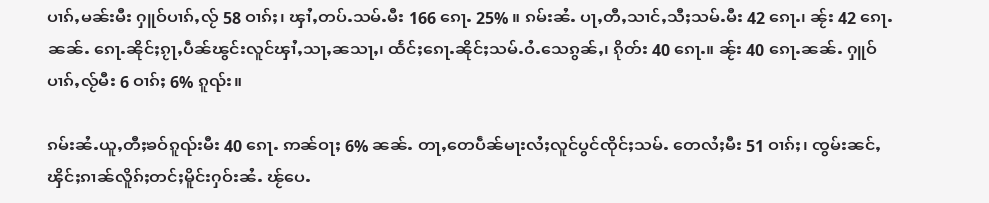ပၢၵ်ႇမၼ်းမီး ႁူဝ်ပၢၵ်ႇလႂ် 58 ဝၢၵ်ႈ၊ ၾၢႆႇတပ်ႉသမ်ႉမီး 166 ၵေႃႉ 25% ။ ၵမ်းၼႆႉ ပႃႇတီႇသၢင်ႇသီႈသမ်ႉမီး 42 ၵေႃႉ၊ ၼႂ်း 42 ၵေႃႉၼၼ်ႉ ၵေႃႉၼိုင်ႈၵႂႃႇပဵၼ်ၽွင်းလူင်ၾၢႆႇသႃႇၼသႃႇ၊ ထႅင်ႈၵေႃႉၼိုင်ႈသမ်ႉဝႆႉသေၵွၼ်ႇ၊ ၵိုတ်း 40 ၵေႃႉ။ ၼႂ်း 40 ၵေႃႉၼၼ်ႉ ႁူဝ်ပၢၵ်ႇလႂ်မီး 6 ဝၢၵ်ႈ 6% ၵူၺ်း။

ၵမ်းၼႆႉယူႇတီႈၶဝ်ၵူၺ်းမီး 40 ၵေႃႉ ဢၼ်ဝႃႈ 6% ၼၼ်ႉ တႃႇတေပဵၼ်မႃးလႆႈလူင်ပွင်ၸိုင်ႈသမ်ႉ တေလႆႈမီး 51 ဝၢၵ်ႈ၊ ၸွမ်းၼင်ႇၾိင်ႈၵၢၼ်လိူၵ်ႈတင်ႈမိူင်းႁဝ်းၼႆႉ ၽႂ်ပေႉ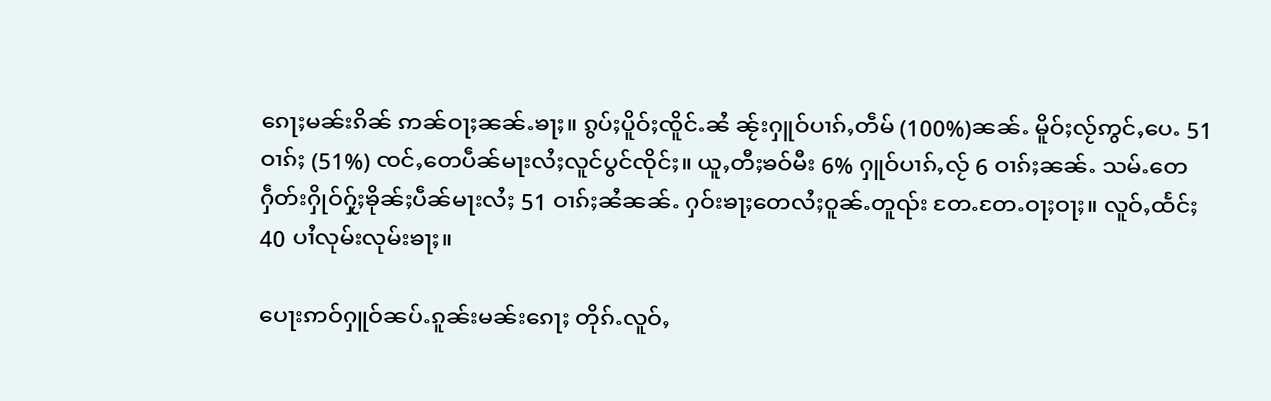ၵေႃႈမၼ်းၵိၼ် ဢၼ်ဝႃႈၼၼ်ႉၶႃႈ။ ၵွပ်ႈပိူဝ်ႈၸိူင်ႉၼႆ ၼႂ်းႁူဝ်ပၢၵ်ႇတဵမ် (100%)ၼၼ်ႉ မိူဝ်ႈလႂ်ဢွင်ႇပေႉ 51 ဝၢၵ်ႈ (51%) ၸင်ႇတေပဵၼ်မႃးလႆႈလူင်ပွင်ၸိုင်ႈ။ ယူႇတီႈၶဝ်မီး 6% ႁူဝ်ပၢၵ်ႇလႂ် 6 ဝၢၵ်ႈၼၼ်ႉ သမ်ႉတေႁဵတ်းႁိုဝ်ႁႂ်ႈၶိုၼ်ႈပဵၼ်မႃးလႆႈ 51 ဝၢၵ်ႈၼႆၼၼ်ႉ ႁဝ်းၶႃႈတေလႆႈဝူၼ်ႉတူၺ်း တႄႉတႄႉဝႃႈဝႃႈ။ လူဝ်ႇထႅင်ႈ 40 ပၢႆလုမ်းလုမ်းၶႃႈ။

ပေႃးဢဝ်ႁူဝ်ၼပ်ႉၵူၼ်းမၼ်းၵေႃႈ တိုၵ်ႉလူဝ်ႇ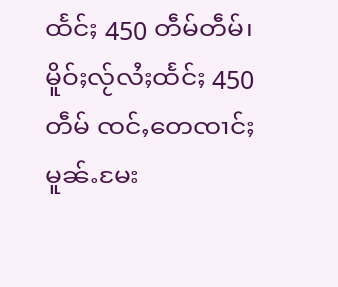ထႅင်ႈ 450 တဵမ်တဵမ်၊ မိူဝ်ႈလႂ်လႆႈထႅင်ႈ 450 တဵမ် ၸင်ႇတေၸၢင်ႈမူၼ်ႉမႄး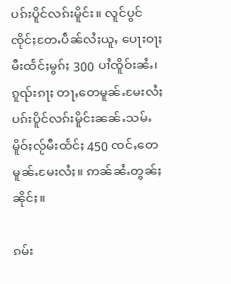ပၵ်းပိူင်လၵ်းမိူင်း။ လူင်ပွင်ၸိုင်ႈတႄႉပဵၼ်လႆႈယူႇ ပေႃးဝႃႈမီးထႅင်ႈမွၵ်ႈ 300 ပၢႆၸိူဝ်းၼႆႉ၊ ၵူၺ်းၵႃႈ တႃႇတေမူၼ်ႉမႄးလႆႈပၵ်းပိူင်လၵ်းမိူင်းၼၼ်ႉသမ်ႉ မိူဝ်ႈလႂ်မီးထႅင်ႈ 450 ၸင်ႇတေမူၼ်ႉမႄးလႆႈ။ ဢၼ်ၼႆႉတွၼ်ႈၼိုင်ႈ။

ၵမ်း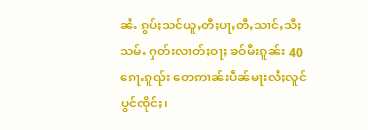ၼႆႉ ၵွပ်ႈသင်ယူႇတီႈပႃႇတီႇသၢင်ႇသီႈသမ်ႉ ႁတ်းလၢတ်ႈဝႃႈ ၶဝ်မီးၵူၼ်း 40 ၵေႃႉၵူၺ်း တေဢၢၼ်းပဵၼ်မႃးလႆႈလူင်ပွင်ၸိုင်ႈ၊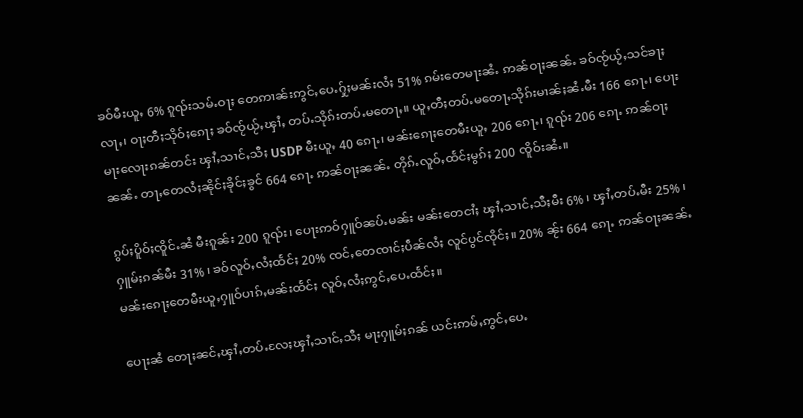ၶဝ်မီးယူႇ 6% ၵူၺ်းသမ်ႉဝႃႈ တေဢၢၼ်းဢွင်ႇပေႉႁႂ်ႈမၼ်းလႆႈ 51% ၵမ်းတေမႃးၼႆႉ ဢၼ်ဝႃႈၼၼ်ႉ ၶဝ်ၸႂ်ယႂ်ႇသင်ၶႃႈလႃႇ၊ ဝႃႈတီႈသိုဝ်ႈၵေႃႈ ၶဝ်ၸႂ်ယႂ်ႇၾၢႆႇ တပ်ႉသိုၵ်းတပ်ႉမတေႃႇ။ ယူႇတီႈတပ်ႉမတေႃႇသိုၵ်းမၢၼ်ႈၼႆႉမီး 166 ၵေႃႉ၊ ပေႃးမႃးလေႃးၵၼ်တင်း ၾၢႆႇသၢင်ႇသီႈ USDP မီးယူႇ 40 ၵေႃႉ၊ မၼ်းၵေႃႈတေမီးယူႇ 206 ၵေႃႉ၊ ၵူၺ်း 206 ၵေႃႉ ဢၼ်ဝႃႈၼၼ်ႉ တႃႇတေလႆႈၼိုင်ႈၶိုင်ႈၶွင် 664 ၵေႃႉ ဢၼ်ဝႃႈၼၼ်ႉ တိုၵ်ႉလူဝ်ႇထႅင်ႈမွၵ်ႈ 200 ၸိူဝ်းၼႆႉ။

ၵွပ်ႈပိူဝ်ႈၸိူင်ႉၼႆ မီးၵူၼ်း 200 ၵူၺ်း၊ ပေႃးဢဝ်ႁူဝ်ၼပ်ႉမၼ်း မၼ်းတေငၢႆႈ ၾၢႆႇသၢင်ႇသီႈမီး 6% ၊ ၾၢႆႇတပ်ႉမီး 25% ၊ ႁူမ်ႈၵၼ်မီး 31% ၊ ၶဝ်လူဝ်ႇလႆႈထႅင်ႈ 20% ၸင်ႇတေၸၢင်ႈပဵၼ်လႆႈ လူင်ပွင်ၸိုင်ႈ။ 20% ၼႂ်း 664 ၵေႃႉ ဢၼ်ဝႃႈၼၼ်ႉ မၼ်းၵေႃႈတေမီးယူႇႁူဝ်ပၢၵ်ႇမၼ်းထႅင်ႈ လူဝ်ႇလႆႈဢွင်ႇပေႉထႅင်ႈ။

ပေႃးၼႆ တေႃႈၼင်ႇၾၢႆႇတပ်ႉလႄႈၾၢႆႇသၢင်ႇသီႈ မႃးႁူမ်ႈၵၼ် ယင်းဢမ်ႇဢွင်ႇပေႉ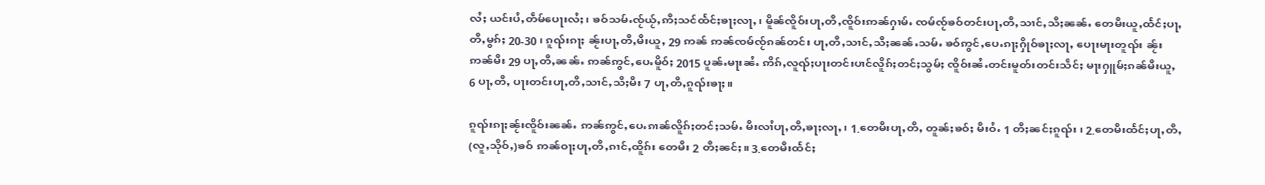လႆႈ ယင်းပႆႇတဵမ်ပေႃးလႆႈ၊ ၶဝ်သမ်ႉၸႂ်ယႂ်ႇဢီႈသင်ထႅင်ႈၶႃႈလႃႇ၊ မိူၼ်ၸိူဝ်းပႃႇတီႇၸိူဝ်းဢၼ်ႁၢမ်ႉ ၸမ်ၸႂ်ၶဝ်တင်းပႃႇတီႇသၢင်ႇသီႈၼၼ်ႉ တေမီးယူႇထႅင်ႈပႃႇတီႇမွၵ်ႈ 20-30 ၊ ၵူၺ်းၵႃႈ ၼႂ်းပႃႇတီႇမီးယူႇ 29 ဢၼ် ဢၼ်ၸမ်ၸႂ်ၵၼ်တင်း ပႃႇတီႇသၢင်ႇသီႈၼၼ်ႉသမ်ႉ ၶဝ်ဢွင်ႇပေႉၵႃႈႁိုဝ်ၶႃႈလႃႇ ပေႃးမႃးတူၺ်း ၼႂ်းဢၼ်မီး 29 ပႃႇတီႇၼၼ်ႉ ဢၼ်ဢွင်ႇပေႉမိူဝ်ႈ 2015 ပူၼ်ႉမႃးၼႆႉ ဢိၵ်ႇလူၺ်ႈပႃးတင်းပၢင်လိူၵ်ႈတင်ႈသွမ်ႈ ၸိူဝ်းၼႆႉတင်းမူတ်းတင်းသဵင်ႈ မႃးႁူမ်ႈၵၼ်မီးယူႇ 6 ပႃႇတီႇ ပႃးတင်းပႃႇတီႇသၢင်ႇသီႈမီး 7 ပႃႇတီႇၵူၺ်းၶႃႈ။

ၵူၺ်းၵႃႈၼႂ်းၸိူဝ်းၼၼ်ႉ ဢၼ်ဢွင်ႇပေႉၵၢၼ်လိူၵ်ႈတင်ႈသမ်ႉ မီးလၢႆပႃႇတီႇၶႃႈလႃႇ၊ 1.တေမီးပႃႇတီႇ တူၼ်ႈၶဝ်ႈ မီးဝႆႉ 1 တီႈၼင်ႈၵူၺ်း၊ 2.တေမီးထႅင်ႈပႃႇတီႇ (လူႇသိုဝ်ႇ)ၶဝ် ဢၼ်ဝႃႈပႃႇတီႇၵၢင်ႇထိူၵ်း တေမီး 2 တီႈၼင်ႈ။ 3.တေမီးထႅင်ႈ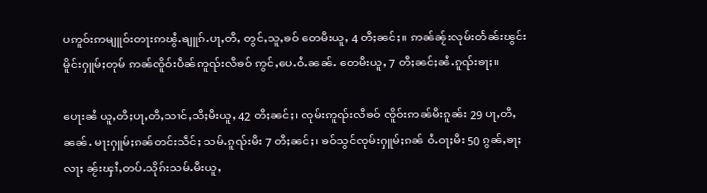ပဢူဝ်းဢမျူဝ်းတႃးဢၽွႆႉၶျူၵ်ႉပႃႇတီႇ တွင်ႇသူႇၶဝ် တေမီးယူႇ 4 တီႈၼင်ႈ။ ဢၼ်ၼႂ်းလုမ်းတႅၼ်းၽွင်းမိူင်းႁူမ်ႈတုမ် ဢၼ်ၸိူဝ်းပဵၼ်ဢူၺ်းလီၶဝ် ဢွင်ႇပေႉဝႆႉၼၼ်ႉ တေမီးယူႇ 7 တီႈၼင်ႈၼႆႉၵူၺ်းၶႃႈ။

ပေႃးၼႆ ယူႇတီႈပႃႇတီႇသၢင်ႇသီႈမီးယူႇ 42 တီႈၼင်ႈ၊ ၸုမ်းဢူၺ်းလီၶဝ် ၸိူဝ်းဢၼ်မီးၵူၼ်း 29 ပႃႇတီႇၼၼ်ႉ မႃးႁူမ်ႈၵၼ်တင်းသဵင်ႈ သမ်ႉၵူၺ်းမီး 7 တီႈၼင်ႈ၊ ၶဝ်သွင်ၸုမ်းႁူမ်ႈၵၼ် ဝႆႉဝႃႈမီး 50 ၵွၼ်ႇၶႃႈလႃႈ ၼႂ်းၾၢႆႇတပ်ႉသိုၵ်းသမ်ႉမီးယူႇ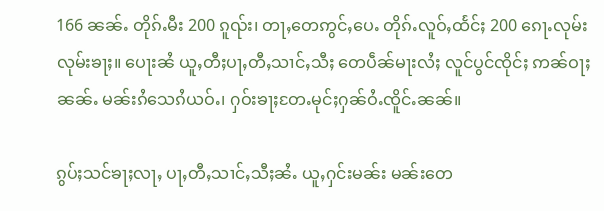166 ၼၼ်ႉ တိုၵ်ႉမီး 200 ၵူၺ်း၊ တႃႇတေဢွင်ႇပေႉ တိုၵ်ႉလူဝ်ႇထႅင်ႈ 200 ၵေႃႉလုမ်းလုမ်းၶႃႈ။ ပေႃးၼႆ ယူႇတီႈပႃႇတီႇသၢင်ႇသီႈ တေပဵၼ်မႃးလႆႈ လူင်ပွင်ၸိုင်ႈ ဢၼ်ဝႃႈၼၼ်ႉ မၼ်းၵႆသေၵႆယဝ်ႉ၊ ႁဝ်းၶႃႈတႄႉမုင်ႈႁၼ်ဝႆႉၸိူင်ႉၼၼ်။

ၵွပ်ႈသင်ၶႃႈလႃႇ ပႃႇတီႇသၢင်ႇသီႈၼႆႉ ယူႇႁင်းမၼ်း မၼ်းတေ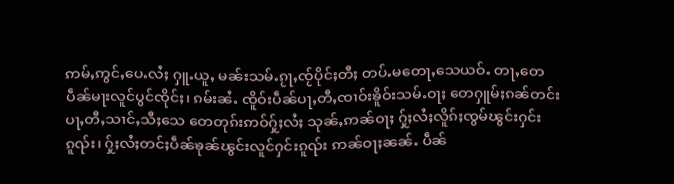ဢမ်ႇဢွင်ႇပေႉလႆႈ ႁူႉယူႇ မၼ်းသမ်ႉၵႂႃႇၸႂ်ပိုင်ႈတီႈ တပ်ႉမတေႃႇသေယဝ်ႉ တႃႇတေပဵၼ်မႃးလူင်ပွင်ၸိုင်ႈ၊ ၵမ်းၼႆႉ ၸိူဝ်းပဵၼ်ပႃႇတီႇၸၢဝ်းၶိူဝ်းသမ်ႉဝႃႈ တေႁူမ်ႈၵၼ်တင်းပႃႇတီႇသၢင်ႇသီႈသေ တေတုၵ်းဢဝ်ႁႂ်ႈလႆႈ သုၼ်ႇဢၼ်ဝႃႈ ႁႂ်ႈလႆႈလိူၵ်ႈၸွမ်ၽွင်းႁင်းၵူၺ်း၊ ႁႂ်ႈလႆႈတင်ႈပဵၼ်ၶုၼ်ၽွင်းလူင်ႁင်းၵူၺ်း ဢၼ်ဝႃႈၼၼ်ႉ ပဵၼ်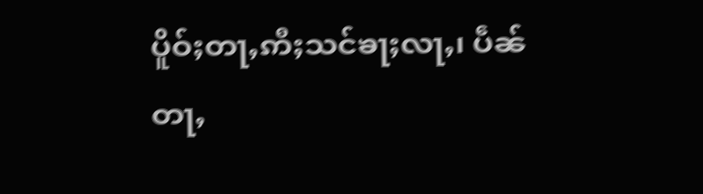ပိူဝ်ႈတႃႇဢီႈသင်ၶႃႈလႃႇ၊ ပဵၼ်တႃႇ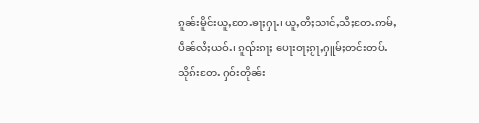ၵူၼ်းမိူင်းယူႇတႄႉၶႃႈႁႃႉ၊ ယူႇတီႈသၢင်ႇသီႈတႄႉဢမ်ႇပဵၼ်လႆႈယဝ်ႉ၊ ၵူၺ်းၵႃႈ ပေႃးဝႃႈၵႂႃႇႁူမ်ႈတင်းတပ်ႉသိုၵ်းတႄႉ ႁဝ်းတိုၼ်း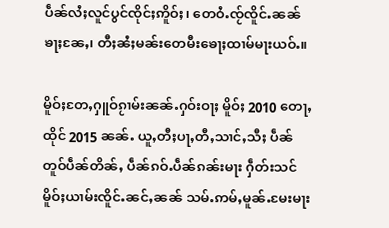ပဵၼ်လႆႈလူင်ပွင်ၸိုင်ႈဢိူဝ်ႈ၊ တေဝႆႉၸႂ်ၸိူင်ႉၼၼ်ၶႃႈၼႄႇ၊ တီႈၼႆႈမၼ်းတေမီးၶေႃႈထၢမ်မႃးယဝ်ႉ။

မိူဝ်ႈတႄႇႁူဝ်ၵႂၢမ်းၼၼ်ႉႁဝ်းဝႃႈ မိူဝ်ႈ 2010 တေႃႇထိုင် 2015 ၼၼ်ႉ ယူႇတီႈပႃႇတီႇသၢင်ႇသီႈ ပဵၼ်တူဝ်ပဵၼ်တိၼ်ႇ ပဵၼ်ၵဝ်ႉပဵၼ်ၵၼ်းမႃး ႁဵတ်းသင်မိူဝ်ႈယၢမ်းၸိူင်ႉၼင်ႇၼၼ် သမ်ႉဢမ်ႇမူၼ်ႉမႄးမႃး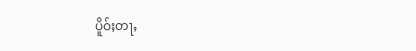ပိူဝ်ႈတႃႇ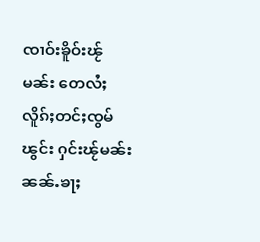ၸၢဝ်းၶိူဝ်းၽႂ်မၼ်း တေလႆႈလိူၵ်ႈတင်ႈၸွမ်ၽွင်း ႁင်းၽႂ်မၼ်းၼၼ်ႉၶႃႈ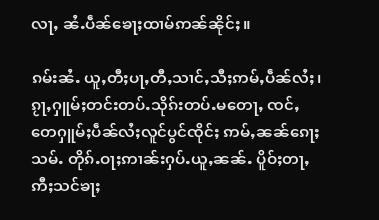လႃႇ ၼႆႉပဵၼ်ၶေႃႈထၢမ်ဢၼ်ၼိုင်ႈ။

ၵမ်းၼႆႉ ယူႇတီႈပႃႇတီႇသၢင်ႇသီႈဢမ်ႇပဵၼ်လႆႈ၊ ၵႂႃႇႁူမ်ႈတင်းတပ်ႉသိုၵ်းတပ်ႉမတေႃႇ ၸင်ႇတေႁူမ်ႈပဵၼ်လႆႈလူင်ပွင်ၸိုင်ႈ ဢမ်ႇၼၼ်ၵေႃႈသမ်ႉ တိုၵ်ႉဝႃႈဢၢၼ်းႁပ်ႉယူႇၼၼ်ႉ ပိူဝ်ႈတႃႇဢီႈသင်ၶႃႈ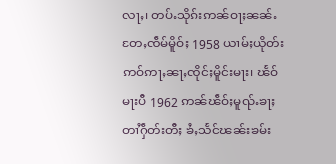လႃႇ၊ တပ်ႉသိုၵ်းဢၼ်ဝႃႈၼၼ်ႉ တႄႇၸဵမ်မိူဝ်ႈ 1958 ယၢမ်ႈယိုတ်းဢဝ်ဢႃႇၼႃႇၸိုင်ႈမိူင်းမႃး၊ ၽႅဝ်မႃးပီ 1962 ဢၼ်ၽဵဝ်ႈမူၺ်ႉၶႃႈတၢႆႁဵတ်းတီႈ ၶႆႇသႅင်ၽၼ်းၶမ်း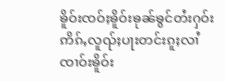ၶိူဝ်းၸဝ်ႈၶိူဝ်းၶုၼ်ၶွင်တႆးႁဝ်း ဢိၵ်ႇလူၺ်ႈပႃးတင်းၵူႈလၢႆၸၢဝ်းၶိူဝ်း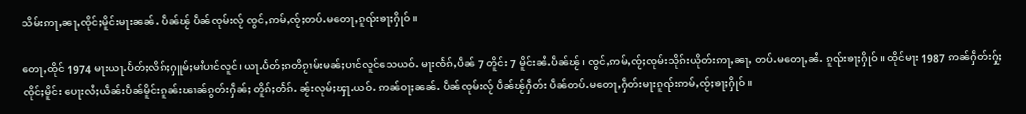သိမ်းဢႃႇၼႃႇၸိုင်ႈမိူင်းမႃးၼၼ်ႉ ပဵၼ်ၽႂ် ပဵၼ်ၸုမ်းလႂ် ၸွင်ႇဢမ်ႇၸႂ်ႈတပ်ႉမတေႃႇၵူၺ်းၶႃႈႁိုဝ်။

တေႃႇထိုင် 1974 မႃးယႃႉပႅတ်ႈလိၵ်ႈႁူမ်ႈမၢႆပၢင်လူင်၊ ယႃႉပႅတ်ႈၵတိၵႂၢမ်းမၼ်ႈပၢင်လူင်သေယဝ်ႉ မႃးၸႅၵ်ႇပဵၼ် 7 တိူင်း 7 မိူင်းၼႆႉပဵၼ်ၽႂ်၊ ၸွင်ႇဢမ်ႇၸႂ်ႈၸုမ်းသိုၵ်းယိုတ်းဢႃႇၼႃႇ တပ်ႉမတေႃႇၼႆႉ ၵူၺ်းၶႃႈႁိုဝ်။ ထိုင်မႃး 1987 ဢၼ်ႁဵတ်းႁႂ်ႈၸိုင်ႈမိူင်း ပေႃးလႆႈယဵၼ်းပဵၼ်မိူင်းၵူၼ်းၽၢၼ်ၵွတ်းႁဵၼ်ႈ တိူၵ်ႈတႅၵ်ႉ ၼႂ်းလုမ်ႈၾႃႉယဝ်ႉ ဢၼ်ဝႃႈၼၼ်ႉ ပဵၼ်ၸုမ်းလႂ် ပဵၼ်ၽႂ်ႁဵတ်း ပဵၼ်တပ်ႉမတေႃႇႁဵတ်းမႃးၵူၺ်းဢမ်ႇၸႂ်ႈၶႃႈႁိုဝ်။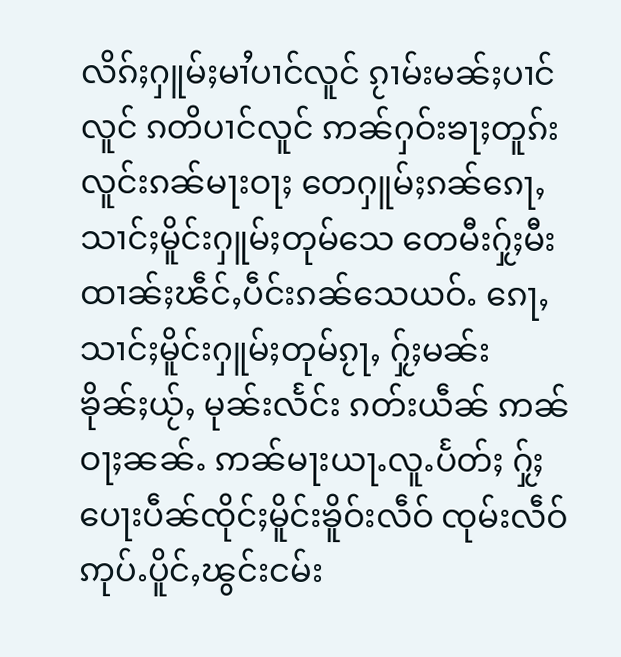လိၵ်ႈႁူမ်ႈမၢႆပၢင်လူင် ၵႂၢမ်းမၼ်ႈပၢင်လူင် ၵတိပၢင်လူင် ဢၼ်ႁဝ်းၶႃႈတူၵ်းလူင်းၵၼ်မႃးဝႃႈ တေႁူမ်ႈၵၼ်ၵေႃႇသၢင်ႈမိူင်းႁူမ်ႈတုမ်သေ တေမီးႁႂ်ႈမီးထၢၼ်ႈၽဵင်ႇပဵင်းၵၼ်သေယဝ်ႉ ၵေႃႇသၢင်ႈမိူင်းႁူမ်ႈတုမ်ၵႂႃႇ ႁႂ်ႈမၼ်းၶိုၼ်ႈယႂ်ႇ မုၼ်းလႅင်း ၵတ်းယဵၼ် ဢၼ်ဝႃႈၼၼ်ႉ ဢၼ်မႃးယႃႉလူႉပႅတ်ႈ ႁႂ်ႈပေႃးပဵၼ်ၸိုင်ႈမိူင်းၶိူဝ်းလဵဝ် ၸုမ်းလဵဝ် ဢုပ်ႉပိူင်ႇၽွင်းငမ်း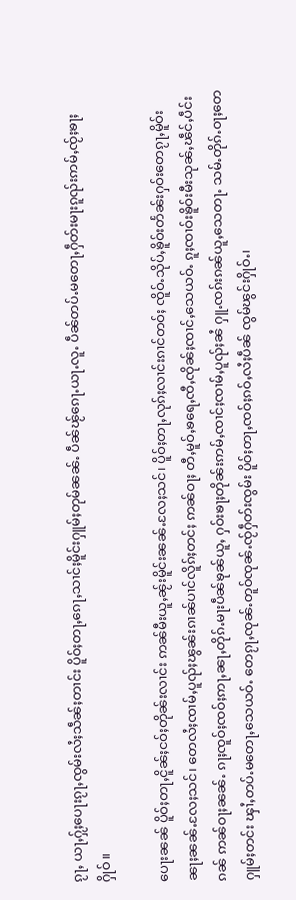ၵႂႃႇ ယႃႇႁႂ်ႈပေႃးၵႂႃႇၸွမ်းလႆႈသဵၼ်ႈတၢင်း ပိူဝ်ႈတႃႇၵေႃႇသၢင်ႈမိူင်းႁူမ်ႈတုမ်ၼၼ်ႉ ပဵၼ်ၽႂ်ၵေႃႉယႃႉလူႉ ပဵၼ်တပ်ႉမတေႃႇႁဵတ်းမႃးၵူၺ်းဢမ်ႇၸႂ်ႈၶႃႈႁိုဝ်။

ပေႃးၼၼ် ပိူဝ်ႈတႃႇငိူၼ်ႈငဝ်ႈတိုၼ်းလၢင်း ဢၼ်မီးယူႇၼႂ်းမိူင်းၼၼ်ႉလႄႈသင်၊ ပိူဝ်ႈတႃႇလုၵ်ႈလၢင်းၵၢင်တဝ်ႈ ၸိူဝ်ႉသိုပ်ႇၶိူဝ်းတႅၼ်းႁဝ်းတေၵႂႃႇမိူဝ်းၼႃႈၼၼ်ႉလႄႈသင်၊ တေလႆႈၸၢမ်ႇပူၺ်ႈၽွၼ်းၵၢၼ်ပၢင်လိူၵ်ႈတင်ႈ ဢၼ်ဝႃႈ တီႇမူဝ်ႇၶရေႇၸီႇၸိုၼ်ႈၸၢင်ႇသေယဝ်ႉ ၵူႈၸၢဝ်းၶိူဝ်းမီးသုၼ်ႇၽဵင်ႇပဵင်းၵၼ် ဢၼ်ဝႃႈၼၼ်ႉ ၵႃႈၸူဝ်ႈၸဝ်ႈဢႃႇၼႃႇတိုၵ်ႉမႃးပဵၼ်ၶုၼ်ယူႇ ႁဝ်းၶႃႈတိုၼ်းဢမ်ႇၸၢင်ႈၸၢမ်ႇပူၺ်ႈၼႆ ႁူႉၸၵ်းၵၼ်ယူႇသေတႃႉ သမ်ႉတိုၵ်ႉဝႃႈတေႁူမ်ႈတင်း ၾၢႆႇတပ်ႉမတေႃႇသေယဝ်ႉ တေၵႂႃႇၸုၼ်ႉတူဝ်ၸုၼ်ႉၸႂ်ႁဵတ်းၸွမ်း ပိူဝ်ႈတႃႇၸဝ်ႈၵဝ်ႇလႆႈပဵၼ် ၸွမ်ၽွင်းႁိုဝ်ႉ၊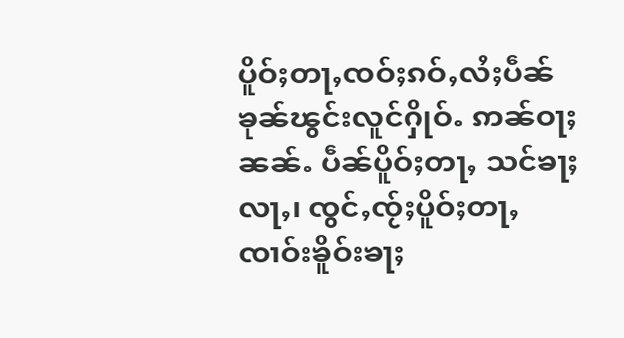ပိူဝ်ႈတႃႇၸဝ်ႈၵဝ်ႇလႆႈပဵၼ် ၶုၼ်ၽွင်းလူင်ႁိုဝ်ႉ ဢၼ်ဝႃႈၼၼ်ႉ ပဵၼ်ပိူဝ်ႈတႃႇ သင်ၶႃႈလႃႇ၊ ၸွင်ႇၸႂ်ႈပိူဝ်ႈတႃႇၸၢဝ်းၶိူဝ်းၶႃႈ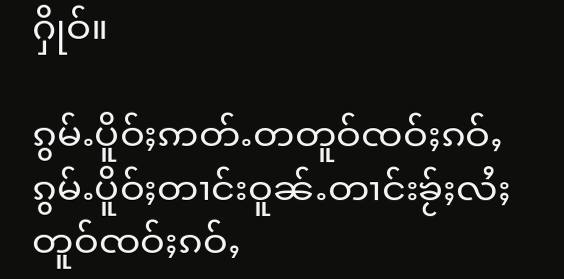ႁိုဝ်။

ၵွမ်ႉပိူဝ်ႈဢတ်ႉတတူဝ်ၸဝ်ႈၵဝ်ႇ ၵွမ်ႉပိူဝ်ႈတၢင်းဝူၼ်ႉတၢင်းၶႂ်ႈလႆႈတူဝ်ၸဝ်ႈၵဝ်ႇ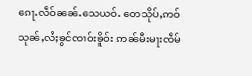ၵေႃႉလဵဝ်ၼၼ်ႉသေယဝ်ႉ တေသိုပ်ႇဢဝ်သုၼ်ႇလႆႈၶွင်ၸၢဝ်းၶိူဝ်း ဢၼ်မီးမႃးၸဵမ်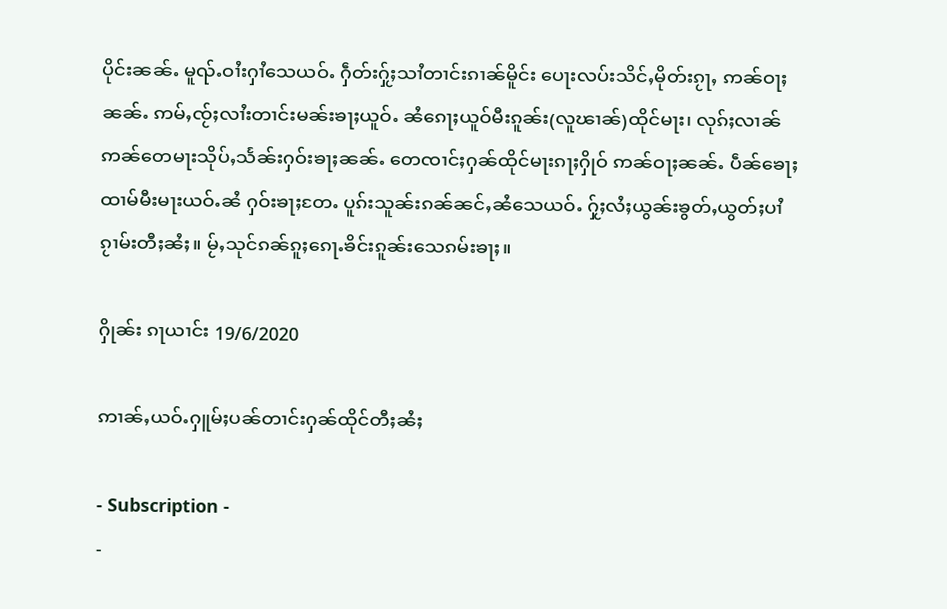ပိုင်းၼၼ်ႉ မူၺ်ႉဝၢႆးႁၢႆသေယဝ်ႉ ႁဵတ်းႁႂ်ႈသၢႆတၢင်းၵၢၼ်မိူင်း ပေႃးလပ်းသိင်ႇမိုတ်းၵႂႃႇ ဢၼ်ဝႃႈၼၼ်ႉ ဢမ်ႇၸႂ်ႈလၢႆးတၢင်းမၼ်းၶႃႈယူဝ်ႉ ၼႆၵေႃႈယူဝ်မီးၵူၼ်း(လူၽၢၼ်)ထိုင်မႃး၊ လုၵ်ႈလၢၼ်ဢၼ်တေမႃးသိုပ်ႇသႅၼ်းႁဝ်းၶႃႈၼၼ်ႉ တေၸၢင်ႈႁၼ်ထိုင်မႃးၵႃႈႁိုဝ် ဢၼ်ဝႃႈၼၼ်ႉ ပဵၼ်ၶေႃႈထၢမ်မီးမႃးယဝ်ႉၼႆ ႁဝ်းၶႃႈတႄႉ ပူၵ်းသူၼ်းၵၼ်ၼင်ႇၼႆသေယဝ်ႉ ႁႂ်ႈလႆႈယွၼ်းၶွတ်ႇယွတ်ႈပၢႆၵႂၢမ်းတီႈၼႆႈ။ မႂ်ႇသုင်ၵၼ်ၵူႈၵေႃႉၶိင်းၵူၼ်းသေၵမ်းၶႃႈ။

ႁိုၼ်း ၵႃယၢင်း 19/6/2020

ဢၢၼ်ႇယဝ်ႉႁူမ်ႈပၼ်တၢင်းႁၼ်ထိုင်တီႈၼႆႈ

- Subscription -
-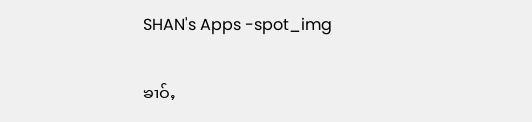SHAN's Apps -spot_img

ၶၢဝ်ႇ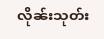လိုၼ်းသုတ်း